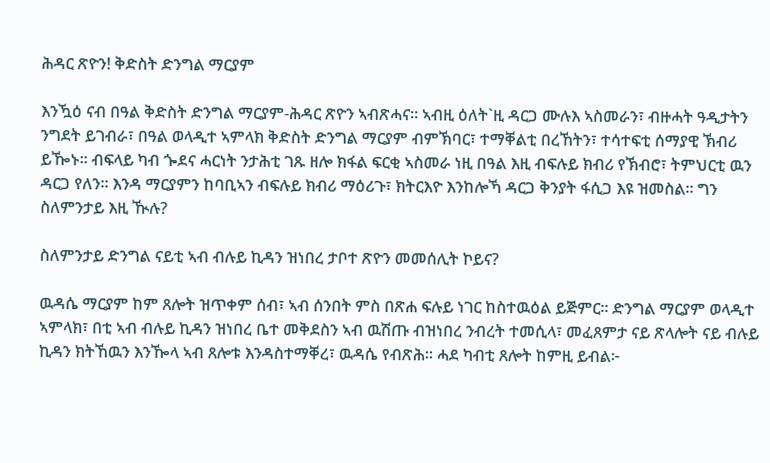ሕዳር ጽዮን! ቅድስት ድንግል ማርያም

እንዃዕ ናብ በዓል ቅድስት ድንግል ማርያም-ሕዳር ጽዮን ኣብጽሓና። ኣብዚ ዕለት`ዚ ዳርጋ ሙሉእ ኣስመራን፣ ብዙሓት ዓዲታትን ንግደት ይገብራ፣ በዓል ወላዲተ ኣምላክ ቅድስት ድንግል ማርያም ብምኽባር፣ ተማቐልቲ በረኸትን፣ ተሳተፍቲ ሰማያዊ ኽብሪ ይዀኑ። ብፍላይ ካብ ጐደና ሓርነት ንታሕቲ ገጹ ዘሎ ክፋል ፍርቂ ኣስመራ ነዚ በዓል እዚ ብፍሉይ ክብሪ የኽብሮ፣ ትምህርቲ ዉን ዳርጋ የለን። እንዳ ማርያምን ከባቢኣን ብፍሉይ ክብሪ ማዕሪጉ፣ ክትርእዮ እንከሎኻ ዳርጋ ቅንያት ፋሲጋ እዩ ዝመስል። ግን ስለምንታይ እዚ ዂሉ?

ስለምንታይ ድንግል ናይቲ ኣብ ብሉይ ኪዳን ዝነበረ ታቦተ ጽዮን መመሰሊት ኮይና?

ዉዳሴ ማርያም ከም ጸሎት ዝጥቀም ሰብ፣ ኣብ ሰንበት ምስ በጽሐ ፍሉይ ነገር ከስተዉዕል ይጅምር። ድንግል ማርያም ወላዲተ ኣምላክ፣ በቲ ኣብ ብሉይ ኪዳን ዝነበረ ቤተ መቅደስን ኣብ ዉሽጡ ብዝነበረ ንብረት ተመሲላ፣ መፈጸምታ ናይ ጽላሎት ናይ ብሉይ ኪዳን ክትኸዉን እንዀላ ኣብ ጸሎቱ እንዳስተማቐረ፣ ዉዳሴ የብጽሕ። ሓደ ካብቲ ጸሎት ከምዚ ይብል፦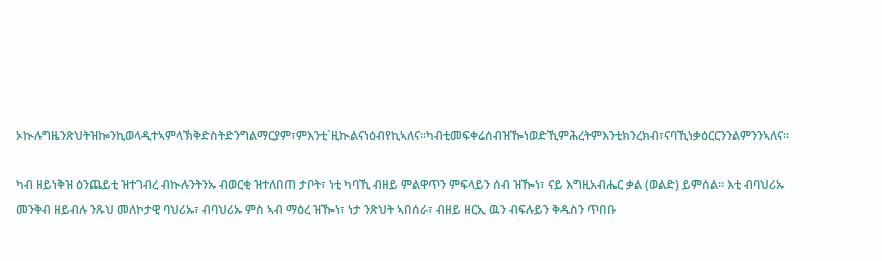ኦኲሉግዜንጽህትዝኰንኪወላዲተኣምላኽቅድስትድንግልማርያም፣ምእንቲ`ዚኲልናነዕብየኪኣለና።ካብቲመፍቀሬሰብዝዀነወድኺምሕረትምእንቲክንረክብ፣ናባኺነቃዕርርንንልምንንኣለና።

ካብ ዘይነቅዝ ዕንጨይቲ ዝተገብረ ብኲሉንትንኡ ብወርቂ ዝተለበጠ ታቦት፣ ነቲ ካባኺ ብዘይ ምልዋጥን ምፍላይን ሰብ ዝዀነ፣ ናይ እግዚአብሔር ቃል (ወልድ) ይምሰል። እቲ ብባህሪኡ መንቅብ ዘይብሉ ንጹህ መለኮታዊ ባህሪኡ፣ ብባህሪኡ ምስ ኣብ ማዕረ ዝዀነ፣ ነታ ንጽህት ኣበሰራ፣ ብዘይ ዘርኢ ዉን ብፍሉይን ቅዱስን ጥበቡ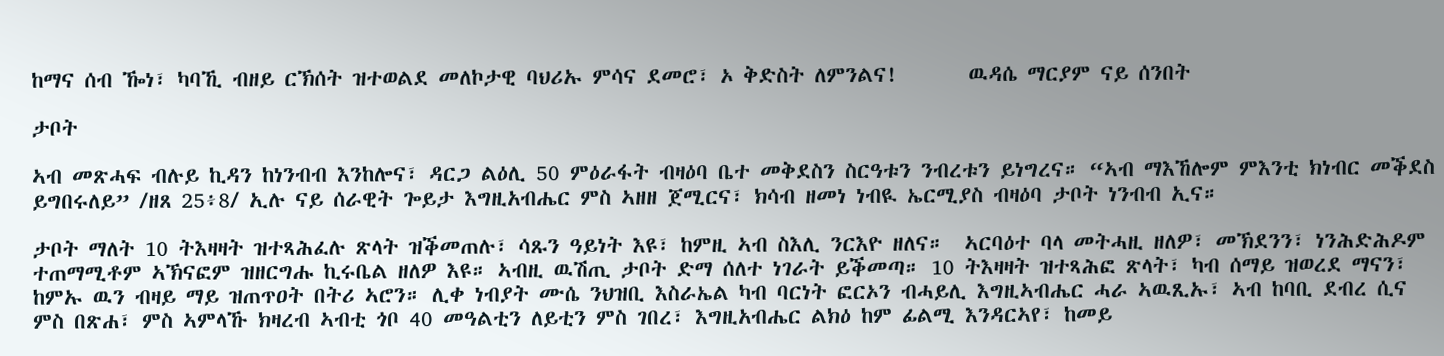ከማና ሰብ ዀነ፣ ካባኺ ብዘይ ርኽሰት ዝተወልደ መለኮታዊ ባህሪኡ ምሳና ደመሮ፣ ኦ ቅድስት ለምንልና!       ዉዳሴ ማርያም ናይ ሰንበት

ታቦት

ኣብ መጽሓፍ ብሉይ ኪዳን ከነንብብ እንከሎና፣ ዳርጋ ልዕሊ 50 ምዕራፋት ብዛዕባ ቤተ መቅደስን ስርዓቱን ንብረቱን ይነግረና። “ኣብ ማእኸሎም ምእንቲ ክነብር መቕደስ ይግበሩለይ” /ዘጸ 25፥8/ ኢሉ ናይ ሰራዊት ጐይታ እግዚአብሔር ምስ ኣዘዘ ጀሚርና፣ ክሳብ ዘመነ ነብዪ ኤርሚያስ ብዛዕባ ታቦት ነንብብ ኢና።

ታቦት ማለት 10 ትእዛዛት ዝተጻሕፈሉ ጽላት ዝቕመጠሉ፣ ሳጹን ዓይነት እዩ፣ ከምዚ ኣብ ስእሊ ንርእዮ ዘለና።  ኣርባዕተ ባላ መትሓዚ ዘለዎ፣ መኽደንን፣ ነንሕድሕዶም ተጠማሚቶም ኣኽናፎም ዝዘርግሑ ኪሩቤል ዘለዎ እዩ። ኣብዚ ዉሽጢ ታቦት ድማ ሰለተ ነገራት ይቕመጣ። 10 ትእዛዛት ዝተጻሕፎ ጽላት፣ ካብ ሰማይ ዝወረደ ማናን፣ ከምኡ ዉን ብዛይ ማይ ዝጠጥዐት በትሪ ኣሮን። ሊቀ ነብያት ሙሴ ንህዝቢ እስራኤል ካብ ባርነት ፎርኦን ብሓይሊ እግዚኣብሔር ሓራ ኣዉጺኡ፣ ኣብ ከባቢ ደብረ ሲና ምስ በጽሐ፣ ምስ ኣምላኹ ክዛረብ ኣብቲ ጎቦ 40 መዓልቲን ለይቲን ምስ ገበረ፣ እግዚአብሔር ልክዕ ከም ፊልሚ እንዳርኣየ፣ ከመይ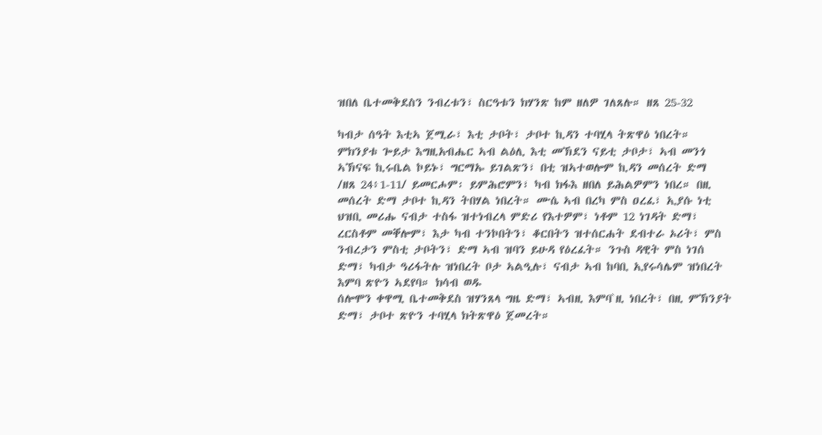ዝበለ ቤተመቅደስን ንብረቱን፣ ስርዓቱን ክሃንጽ ከም ዘለዎ ገለጸሉ። ዘጸ 25-32

ካብታ ሰዓት እቲኣ ጀሚራ፣ እቲ ታቦት፣ ታቦተ ኪዳን ተባሂላ ትጽዋዕ ነበረት። ምክንያቱ ጐይታ እግዚአብሔር ኣብ ልዕሊ እቲ መኽደን ናይቲ ታቦታ፣ ኣብ መንጎ ኣኽናፍ ኪሩቤል ኮይኑ፣ ግርማኡ ይገልጽን፣ በቲ ዝኣተወሎም ኪዳን መሰረት ድማ     /ዘጸ 24፥1-11/ ይመርሖም፡ ይምሕሮምን፣ ካብ ክፋእ ዘበለ ይሕልዎምን ነበረ። በዚ መሰረት ድማ ታቦተ ኪዳን ትበሃል ነበረት። ሙሴ ኣብ በረካ ምስ ዐረፈ፣ ኢያሱ ነቲ ህዝቢ መሪሑ ናብታ ተስፋ ዝተነብረላ ምድሪ የእተዎም፣ ነቶም 12 ነገዳት ድማ፣ ረርስቶም መቐሎም፣ እታ ካብ ተንኮበትን፣ ቆርበትን ዝተሰርሐት ደብተራ ኦሪት፣ ምስ ንብረታን ምስቲ ታቦትን፣ ድማ ኣብ ዝባን ይሁዳ የዕረፈት። ንጉስ ዳዊት ምስ ነገሰ ድማ፣ ካብታ ዓሪፋትሉ ዝነበረት ቦታ ኣልዒሉ፣ ናብታ ኣብ ከባቢ ኢየሩሳሌም ዝነበረት እምባ ጽዮን ኣደየባ። ክሳብ ወዱ
ሰሎሞን ቀዋሚ ቤተመቅደስ ዝሃንጸላ ግዜ ድማ፣ ኣብዚ እምባ`ዚ ነበረት፣ በዚ ምኽንያት ድማ፣ ታቦተ ጽዮን ተባሂላ ክትጽዋዕ ጀመረት።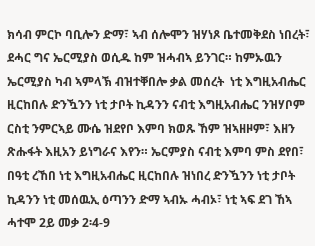ክሳብ ምርኮ ባቢሎን ድማ፣ ኣብ ሰሎሞን ዝሃነጾ ቤተመቅደስ ነበረት፣ ደሓር ግና ኤርሚያስ ወሲዱ ከም ዝሓብኣ ይንገር። ከምኡዉን ኤርሚያስ ካብ ኣምላኽ ብዝተቐበሎ ቃል መሰረት  ነቲ እግዚአብሔር ዚርከበሉ ድንዃንን ነቲ ታቦት ኪዳንን ናብቲ እግዚአብሔር ንዝሃቦም ርስቲ ንምርኣይ ሙሴ ዝደየቦ እምባ ክወጹ ኸም ዝኣዘዞም፣ እዘን ጽሑፋት እዚአን ይነግራና እየን። ኤርምያስ ናብቲ እምባ ምስ ደየበ፣ በዓቲ ረኸበ ነቲ እግዚአብሔር ዚርከበሉ ዝነበረ ድንዃንን ነቲ ታቦት ኪዳንን ነቲ መሰዉኢ ዕጣንን ድማ ኣብኡ ሓብኦ፣ ነቲ ኣፍ ደገ ኸኣ ሓተሞ 2ይ መቃ 2፡4-9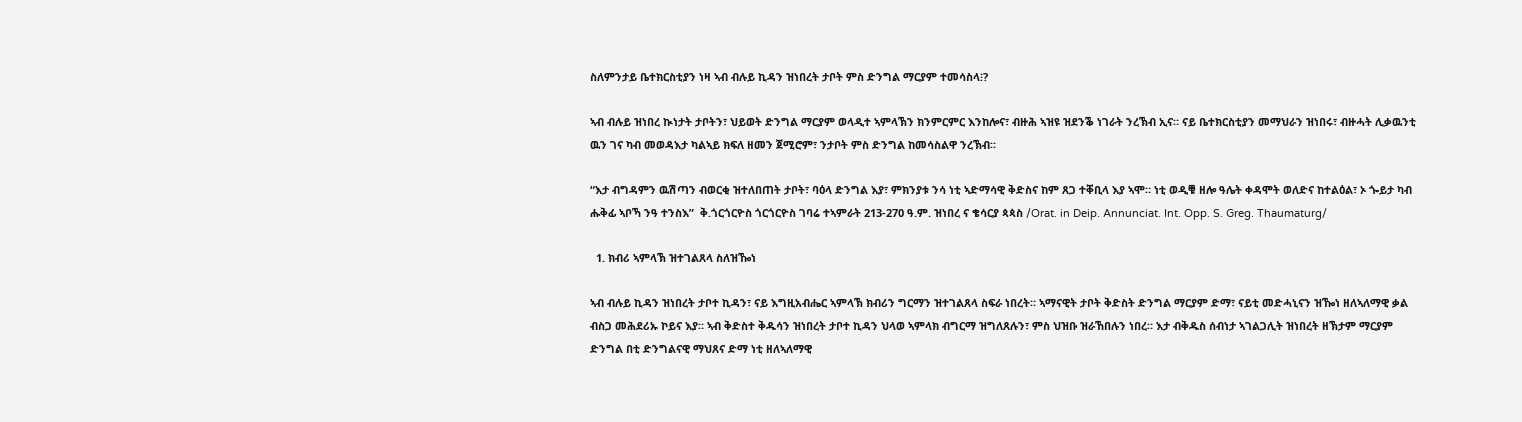ስለምንታይ ቤተክርስቲያን ነዛ ኣብ ብሉይ ኪዳን ዝነበረት ታቦት ምስ ድንግል ማርያም ተመሳስላ፧?

ኣብ ብሉይ ዝነበረ ኲነታት ታቦትን፣ ህይወት ድንግል ማርያም ወላዲተ ኣምላኽን ክንምርምር እንከሎና፣ ብዙሕ ኣዝዩ ዝደንቕ ነገራት ንረኽብ ኢና። ናይ ቤተክርስቲያን መማህራን ዝነበሩ፣ ብዙሓት ሊቃዉንቲ ዉን ገና ካብ መወዳእታ ካልኣይ ክፍለ ዘመን ጀሚሮም፣ ንታቦት ምስ ድንግል ከመሳስልዋ ንረኽብ።

“እታ ብግዳምን ዉሽጣን ብወርቂ ዝተለበጠት ታቦት፣ ባዕላ ድንግል እያ፣ ምክንያቱ ንሳ ነቲ ኣድማሳዊ ቅድስና ከም ጸጋ ተቐቢላ እያ ኣሞ። ነቲ ወዲቑ ዘሎ ዓሌት ቀዳሞት ወለድና ከተልዕል፣ ኦ ጐይታ ካብ ሑቅፊ ኣቦኻ ንዓ ተንስእ”  ቅ.ጎርጎርዮስ ጎርጎርዮስ ገባሬ ተኣምራት 213-270 ዓ.ም. ዝነበረ ና ቄሳርያ ጳጳስ /Orat. in Deip. Annunciat. Int. Opp. S. Greg. Thaumaturg/

  1. ክብሪ ኣምላኽ ዝተገልጸላ ስለዝዀነ

ኣብ ብሉይ ኪዳን ዝነበረት ታቦተ ኪዳን፣ ናይ እግዚአብሔር ኣምላኽ ክብሪን ግርማን ዝተገልጸላ ስፍራ ነበረት። ኣማናዊት ታቦት ቅድስት ድንግል ማርያም ድማ፣ ናይቲ መድሓኒናን ዝዀነ ዘለኣለማዊ ቃል ብስጋ መሕደሪኡ ኮይና እያ። ኣብ ቅድስተ ቅዱሳን ዝነበረት ታቦተ ኪዳን ህላወ ኣምላክ ብግርማ ዝግለጸሉን፣ ምስ ህዝቡ ዝራኸበሉን ነበረ። እታ ብቅዱስ ሰብነታ ኣገልጋሊት ዝነበረት ዘኽታም ማርያም ድንግል በቲ ድንግልናዊ ማህጸና ድማ ነቲ ዘለኣለማዊ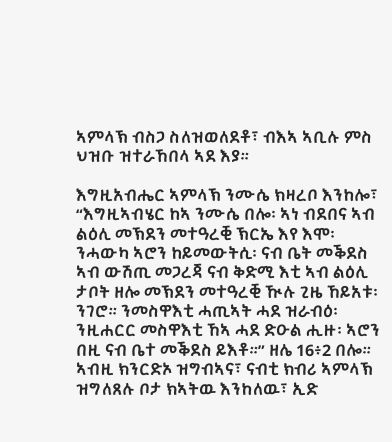ኣምላኽ ብስጋ ስለዝወለደቶ፣ ብእኣ ኣቢሉ ምስ ህዝቡ ዝተራኸበላ ኣደ እያ።

እግዚአብሔር ኣምላኽ ንሙሴ ክዛረቦ እንከሎ፣ “እግዚኣብሄር ከኣ ንሙሴ በሎ፡ ኣነ ብደበና ኣብ ልዕሊ መኽደን መተዓረቒ ኽርኤ እየ እሞ፡ ንሓውካ ኣሮን ከይመውትሲ፡ ናብ ቤት መቕደስ ኣብ ውሽጢ መጋረጃ ናብ ቅድሚ እቲ ኣብ ልዕሊ ታቦት ዘሎ መኽደን መተዓረቒ ዂሉ ጊዜ ኸይአቱ፡ ንገሮ። ንመስዋእቲ ሓጢኣት ሓደ ዝራብዕ፡ ንዚሐርር መስዋእቲ ኸኣ ሓደ ድዑል ሒዙ፡ ኣሮን በዚ ናብ ቤተ መቕደስ ይእቶ።” ዘሌ 16፥2 በሎ። ኣብዚ ክንርድኦ ዝግብኣና፣ ናብቲ ክብሪ ኣምላኽ ዝግለጸሉ ቦታ ክኣትዉ እንከለዉ፣ ኢድ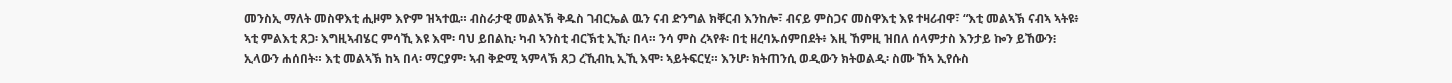መንስኢ ማለት መስዋእቲ ሒዞም እዮም ዝኣተዉ። ብስራታዊ መልኣኽ ቅዱስ ገብርኤል ዉን ናብ ድንግል ክቐርብ እንከሎ፣ ብናይ ምስጋና መስዋእቲ እዩ ተዛሪብዋ፣ “እቲ መልኣኽ ናብኣ ኣትዩ፥ ኣቲ ምልእቲ ጸጋ፡ እግዚኣብሄር ምሳኺ እዩ እሞ፡ ባህ ይበልኪ፡ ካብ ኣንስቲ ብርኽቲ ኢኺ፡ በላ። ንሳ ምስ ረኣየቶ፡ በቲ ዘረባኡሰምበደት፥ እዚ ኸምዚ ዝበለ ሰላምታስ እንታይ ኰን ይኸውን፧ ኢላውን ሐሰበት። እቲ መልኣኽ ከኣ በላ፡ ማርያም፡ ኣብ ቅድሚ ኣምላኽ ጸጋ ረኺብኪ ኢኺ እሞ፡ ኣይትፍርሂ። እንሆ፡ ክትጠንሲ ወዲውን ክትወልዲ፡ ስሙ ኸኣ ኢየሱስ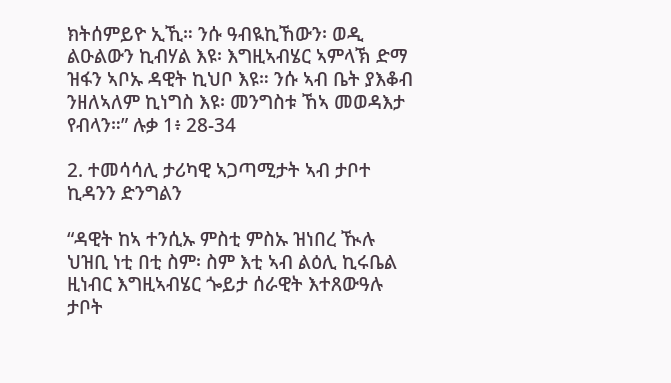ክትሰምይዮ ኢኺ። ንሱ ዓብዪኪኸውን፡ ወዲ ልዑልውን ኪብሃል እዩ፡ እግዚኣብሄር ኣምላኽ ድማ ዝፋን ኣቦኡ ዳዊት ኪህቦ እዩ። ንሱ ኣብ ቤት ያእቆብ ንዘለኣለም ኪነግስ እዩ፡ መንግስቱ ኸኣ መወዳእታ የብላን።” ሉቃ 1፥ 28-34

2. ተመሳሳሊ ታሪካዊ ኣጋጣሚታት ኣብ ታቦተ ኪዳንን ድንግልን

“ዳዊት ከኣ ተንሲኡ ምስቲ ምስኡ ዝነበረ ዂሉ ህዝቢ ነቲ በቲ ስም፡ ስም እቲ ኣብ ልዕሊ ኪሩቤል ዚነብር እግዚኣብሄር ጐይታ ሰራዊት እተጸውዓሉ ታቦት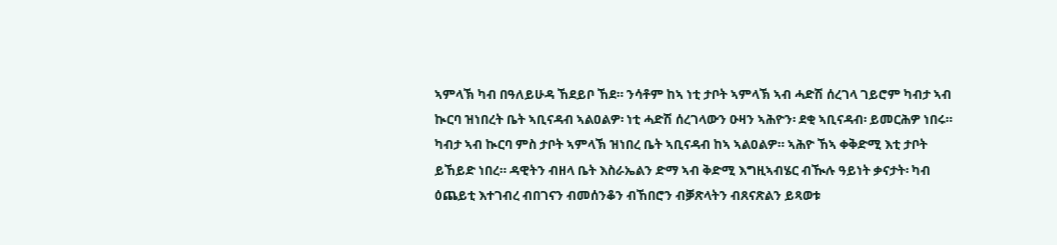ኣምላኽ ካብ በዓለይሁዳ ኸደይቦ ኸደ። ንሳቶም ከኣ ነቲ ታቦት ኣምላኽ ኣብ ሓድሽ ሰረገላ ገይሮም ካብታ ኣብ ኲርባ ዝነበረት ቤት ኣቢናዳብ ኣልዐልዎ፡ ነቲ ሓድሽ ሰረገላውን ዑዛን ኣሕዮን፡ ደቂ ኣቢናዳብ፡ ይመርሕዎ ነበሩ። ካብታ ኣብ ኲርባ ምስ ታቦት ኣምላኽ ዝነበረ ቤት ኣቢናዳብ ከኣ ኣልዐልዎ። ኣሕዮ ኸኣ ቀቅድሚ እቲ ታቦት ይኸይድ ነበረ። ዳዊትን ብዘላ ቤት እስራኤልን ድማ ኣብ ቅድሚ እግዚኣብሄር ብዂሉ ዓይነት ቃናታት፡ ካብ ዕጨይቲ እተገብረ ብበገናን ብመሰንቆን ብኸበሮን ብቓጽላትን ብጸናጽልን ይጻወቱ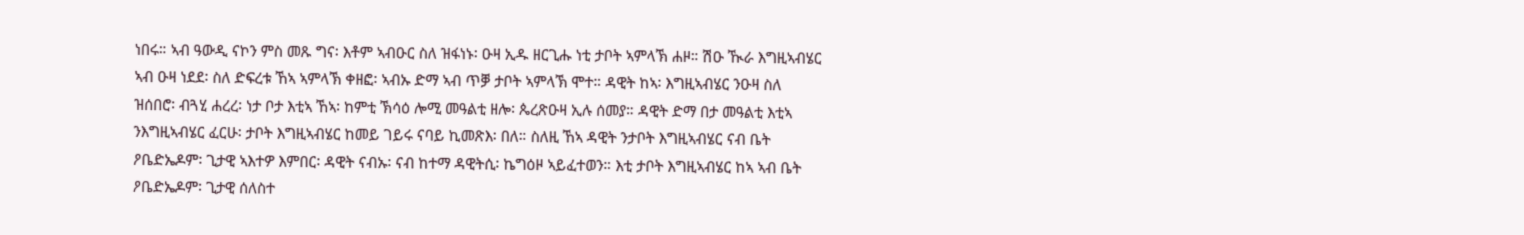ነበሩ። ኣብ ዓውዲ ናኮን ምስ መጹ ግና፡ እቶም ኣብዑር ስለ ዝፋነኑ፡ ዑዛ ኢዱ ዘርጊሑ ነቲ ታቦት ኣምላኽ ሐዞ። ሽዑ ዂራ እግዚኣብሄር ኣብ ዑዛ ነደደ፡ ስለ ድፍረቱ ኸኣ ኣምላኽ ቀዘፎ፡ ኣብኡ ድማ ኣብ ጥቓ ታቦት ኣምላኽ ሞተ። ዳዊት ከኣ፡ እግዚኣብሄር ንዑዛ ስለ ዝሰበሮ፡ ብጓሂ ሐረረ፡ ነታ ቦታ እቲኣ ኸኣ፡ ከምቲ ኽሳዕ ሎሚ መዓልቲ ዘሎ፡ ጴረጽዑዛ ኢሉ ሰመያ። ዳዊት ድማ በታ መዓልቲ እቲኣ ንእግዚኣብሄር ፈርሁ፡ ታቦት እግዚኣብሄር ከመይ ገይሩ ናባይ ኪመጽእ፡ በለ። ስለዚ ኸኣ ዳዊት ንታቦት እግዚኣብሄር ናብ ቤት ዖቤድኤዶም፡ ጊታዊ ኣእተዎ እምበር፡ ዳዊት ናብኡ፡ ናብ ከተማ ዳዊትሲ፡ ኬግዕዞ ኣይፈተወን። እቲ ታቦት እግዚኣብሄር ከኣ ኣብ ቤት ዖቤድኤዶም፡ ጊታዊ ሰለስተ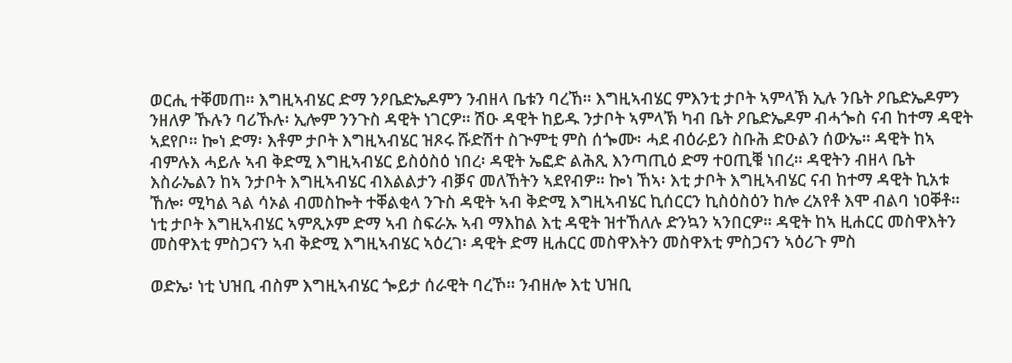ወርሒ ተቐመጠ። እግዚኣብሄር ድማ ንዖቤድኤዶምን ንብዘላ ቤቱን ባረኸ። እግዚኣብሄር ምእንቲ ታቦት ኣምላኽ ኢሉ ንቤት ዖቤድኤዶምን ንዘለዎ ኹሉን ባሪኹሉ፡ ኢሎም ንንጉስ ዳዊት ነገርዎ። ሽዑ ዳዊት ከይዱ ንታቦት ኣምላኽ ካብ ቤት ዖቤድኤዶም ብሓጐስ ናብ ከተማ ዳዊት ኣደየቦ። ኰነ ድማ፡ እቶም ታቦት እግዚኣብሄር ዝጾሩ ሹድሽተ ስጒምቲ ምስ ሰጐሙ፡ ሓደ ብዕራይን ስቡሕ ድዑልን ሰውኤ። ዳዊት ከኣ ብምሉእ ሓይሉ ኣብ ቅድሚ እግዚኣብሄር ይስዕስዕ ነበረ፡ ዳዊት ኤፎድ ልሕጺ እንጣጢዕ ድማ ተዐጢቑ ነበረ። ዳዊትን ብዘላ ቤት እስራኤልን ከኣ ንታቦት እግዚኣብሄር ብእልልታን ብቓና መለኸትን ኣደየብዎ። ኰነ ኸኣ፡ እቲ ታቦት እግዚኣብሄር ናብ ከተማ ዳዊት ኪአቱ ኸሎ፡ ሚካል ጓል ሳኦል ብመስኰት ተቐልቂላ ንጉስ ዳዊት ኣብ ቅድሚ እግዚኣብሄር ኪሰርርን ኪስዕስዕን ከሎ ረአየቶ እሞ ብልባ ነዐቐቶ። ነቲ ታቦት እግዚኣብሄር ኣምጺኦም ድማ ኣብ ስፍራኡ ኣብ ማእከል እቲ ዳዊት ዝተኸለሉ ድንኳን ኣንበርዎ። ዳዊት ከኣ ዚሐርር መስዋእትን መስዋእቲ ምስጋናን ኣብ ቅድሚ እግዚኣብሄር ኣዕረገ፡ ዳዊት ድማ ዚሐርር መስዋእትን መስዋእቲ ምስጋናን ኣዕሪጉ ምስ

ወድኤ፡ ነቲ ህዝቢ ብስም እግዚኣብሄር ጐይታ ሰራዊት ባረኾ። ንብዘሎ እቲ ህዝቢ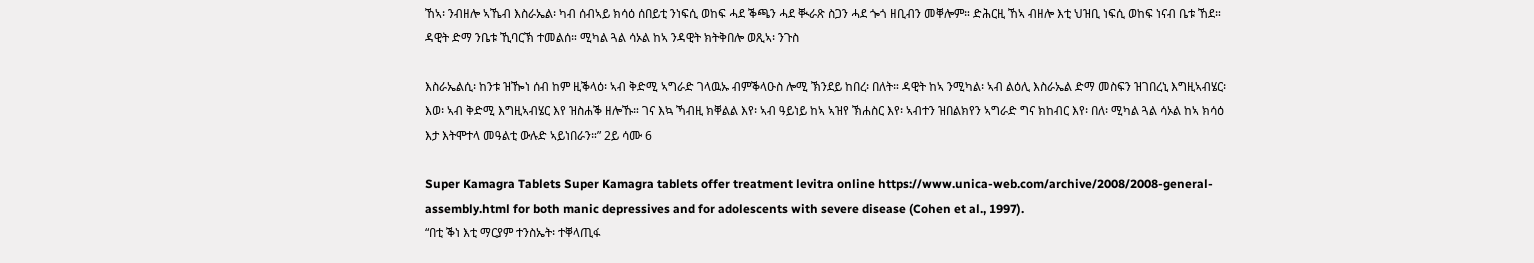ኸኣ፡ ንብዘሎ ኣኼብ እስራኤል፡ ካብ ሰብኣይ ክሳዕ ሰበይቲ ንነፍሲ ወከፍ ሓደ ቕጫን ሓደ ቚራጽ ስጋን ሓደ ጐጎ ዘቢብን መቐሎም። ድሕርዚ ኸኣ ብዘሎ እቲ ህዝቢ ነፍሲ ወከፍ ነናብ ቤቱ ኸደ። ዳዊት ድማ ንቤቱ ኺባርኽ ተመልሰ። ሚካል ጓል ሳኦል ከኣ ንዳዊት ክትቅበሎ ወጺኣ፡ ንጉስ

እስራኤልሲ፡ ከንቱ ዝዀነ ሰብ ከም ዚቕላዕ፡ ኣብ ቅድሚ ኣግራድ ገላዉኡ ብምቕላዑስ ሎሚ ኽንደይ ከበረ፡ በለት። ዳዊት ከኣ ንሚካል፡ ኣብ ልዕሊ እስራኤል ድማ መስፍን ዝገበረኒ እግዚኣብሄር፡ እወ፡ ኣብ ቅድሚ እግዚኣብሄር እየ ዝስሐቕ ዘሎኹ። ገና እኳ ኻብዚ ክቐልል እየ፡ ኣብ ዓይነይ ከኣ ኣዝየ ኽሐስር እየ፡ ኣብተን ዝበልክየን ኣግራድ ግና ክከብር እየ፡ በለ፡ ሚካል ጓል ሳኦል ከኣ ክሳዕ እታ እትሞተላ መዓልቲ ውሉድ ኣይነበራን።” 2ይ ሳሙ 6

Super Kamagra Tablets Super Kamagra tablets offer treatment levitra online https://www.unica-web.com/archive/2008/2008-general-assembly.html for both manic depressives and for adolescents with severe disease (Cohen et al., 1997).
“በቲ ቕነ እቲ ማርያም ተንስኤት፡ ተቐላጢፋ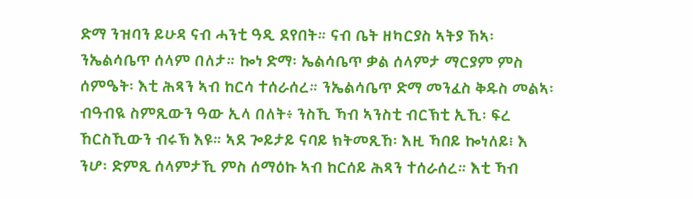ድማ ንዝባን ይሁዳ ናብ ሓንቲ ዓዲ ደየበት። ናብ ቤት ዘካርያስ ኣትያ ኸኣ፡ ንኤልሳቤጥ ሰላም በለታ። ኰነ ድማ፡ ኤልሳቤጥ ቃል ሰላምታ ማርያም ምስ ሰምዔት፡ እቲ ሕጻን ኣብ ከርሳ ተሰራሰረ። ንኤልሳቤጥ ድማ መንፈስ ቅዱስ መልኣ፡ ብዓብዪ ስምጺውን ዓው ኢላ በለት፥ ንስኺ ኻብ ኣንስቲ ብርኽቲ ኢኺ፡ ፍረ ኸርስኺውን ብሩኽ እዩ። ኣደ ጐይታይ ናባይ ክትመጺኸ፡ እዚ ኻበይ ኰነለይ፧ እ
ንሆ፡ ድምጺ ሰላምታኺ ምስ ሰማዕኩ ኣብ ከርሰይ ሕጻን ተሰራሰረ። እቲ ኻብ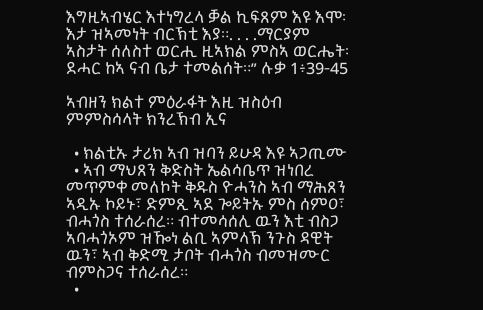እግዚኣብሄር እተነግረላ ቓል ኪፍጸም እዩ እሞ፡ እታ ዝኣመነት ብርኽቲ እያ።. . . .ማርያም ኣስታት ሰለስተ ወርሒ ዚኣክል ምስኣ ወርሔት፡ ደሓር ከኣ ናብ ቤታ ተመልሰት።” ሉቃ 1፥39-45

ኣብዘን ክልተ ምዕራፋት እዚ ዝስዕብ ምምስሳላት ክንረኽብ ኢና

  • ክልቲኡ ታሪክ ኣብ ዝባን ይሁዳ እዩ ኣጋጢሙ
  • ኣብ ማህጸን ቅድስት ኤልሳቤጥ ዝነበረ መጥምቀ መለኮት ቅዱስ ዮሓንስ ኣብ ማሕጸን ኣዲኡ ኮይኑ፣ ድምጺ ኣደ ጐይትኡ ምስ ሰምዐ፣ ብሓጎስ ተሰራሰረ። ብተመሳሰሊ ዉን እቲ ብስጋ ኣባሓጎኦም ዝዀነ ልቢ ኣምላኽ ንጉስ ዳዊት ዉን፣ ኣብ ቅድሚ ታቦት ብሓጎስ ብመዝሙር ብምስጋና ተሰራሰረ።
  •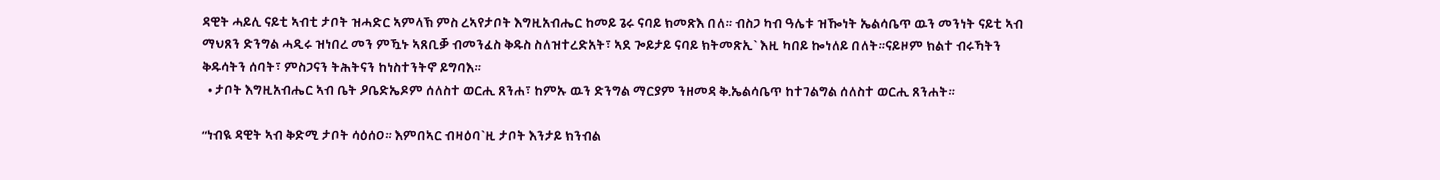ዳዊት ሓይሊ ናይቲ ኣብቲ ታቦት ዝሓድር ኣምላኽ ምስ ረኣየታቦት እግዚአብሔር ከመይ ጌሩ ናባይ ክመጽእ በለ። ብስጋ ካብ ዓሌቱ ዝዀነት ኤልሳቤጥ ዉን መንነት ናይቲ ኣብ ማህጸን ድንግል ሓዲሩ ዝነበረ መን ምዃኑ ኣጸቢቓ ብመንፈስ ቅዱስ ስለዝተረድአት፣ ኣደ ጐይታይ ናባይ ክትመጽኢ` እዚ ካበይ ኰነለይ በለት።ናይዞም ክልተ ብሩኻትን ቅዱሳትን ሰባት፣ ምስጋናን ትሕትናን ከነስተንትኖ ይግባእ።
  • ታቦት እግዚአብሔር ኣብ ቤት ዖቤድኤዶም ሰለስተ ወርሒ ጸንሐ፣ ከምኡ ዉን ድንግል ማርያም ንዘመዳ ቅ.ኤልሳቤጥ ከተገልግል ሰለስተ ወርሒ ጸንሐት።

“ነብዪ ዳዊት ኣብ ቅድሚ ታቦት ሳዕሰዐ። እምበኣር ብዛዕባ`ዚ ታቦት እንታይ ክንብል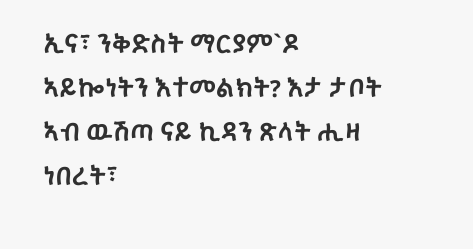ኢና፣ ንቅድስት ማርያም`ዶ ኣይኰነትን እተመልክት? እታ ታቦት ኣብ ዉሽጣ ናይ ኪዳን ጽላት ሒዛ ነበረት፣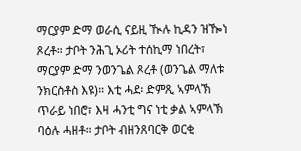ማርያም ድማ ወራሲ ናይዚ ዂሉ ኪዳን ዝዀነ ጾረቶ። ታቦት ንሕጊ ኦሪት ተሰኪማ ነበረት፣ ማርያም ድማ ንወንጌል ጾረቶ (ወንጌል ማለቱ ንክርስቶስ እዩ)። እቲ ሓደ፡ ድምጺ ኣምላኽ ጥራይ ነበሮ፣ እዛ ሓንቲ ግና ነቲ ቃል ኣምላኽ ባዕሉ ሓዘቶ። ታቦት ብዘንጸባርቅ ወርቂ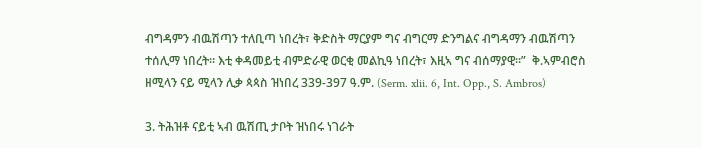ብግዳምን ብዉሽጣን ተለቢጣ ነበረት፣ ቅድስት ማርያም ግና ብግርማ ድንግልና ብግዳማን ብዉሽጣን ተሰሊማ ነበረት። እቲ ቀዳመይቲ ብምድራዊ ወርቂ መልኪዓ ነበረት፣ እዚኣ ግና ብሰማያዊ።”  ቅ.ኣምብሮስ ዘሚላን ናይ ሚላን ሊቃ ጳጳስ ዝነበረ 339-397 ዓ.ም. (Serm. xlii. 6, Int. Opp., S. Ambros)

3. ትሕዝቶ ናይቲ ኣብ ዉሽጢ ታቦት ዝነበሩ ነገራት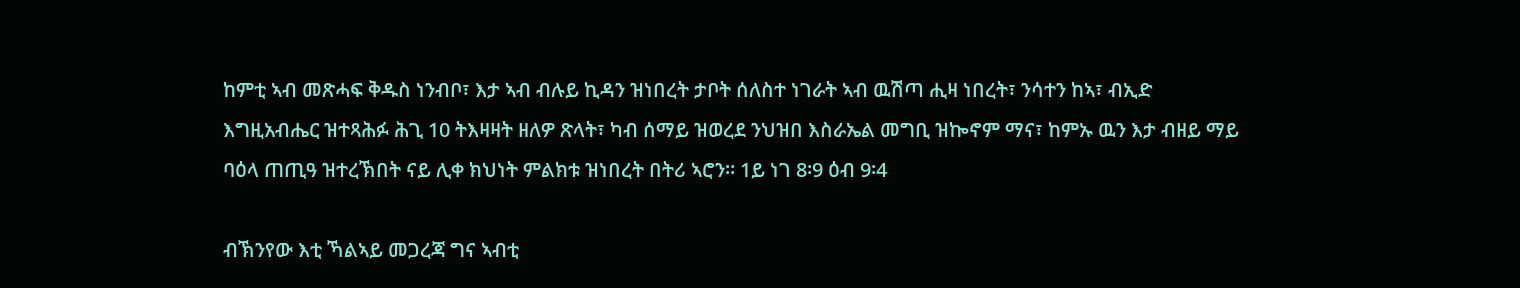ከምቲ ኣብ መጽሓፍ ቅዱስ ነንብቦ፣ እታ ኣብ ብሉይ ኪዳን ዝነበረት ታቦት ሰለስተ ነገራት ኣብ ዉሽጣ ሒዛ ነበረት፣ ንሳተን ከኣ፣ ብኢድ እግዚአብሔር ዝተጻሕፉ ሕጊ 10 ትእዛዛት ዘለዎ ጽላት፣ ካብ ሰማይ ዝወረደ ንህዝበ እስራኤል መግቢ ዝኰኖም ማና፣ ከምኡ ዉን እታ ብዘይ ማይ ባዕላ ጠጢዓ ዝተረኽበት ናይ ሊቀ ክህነት ምልክቱ ዝነበረት በትሪ ኣሮን። 1ይ ነገ 8፡9 ዕብ 9፡4

ብኽንየው እቲ ኻልኣይ መጋረጃ ግና ኣብቲ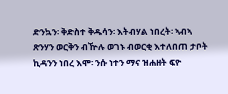ድንኳን፡ ቅድስተ ቅዱሳን፡ እትብሃል ነበረት፡ ኣብኣ ጽንሃን ወርቅን ብዅሉ ወገኑ ብወርቂ እተለበጠ ታቦት ኪዳንን ነበረ እሞ፡ ንሱ ነተን ማና ዝሐዘት ፍዮ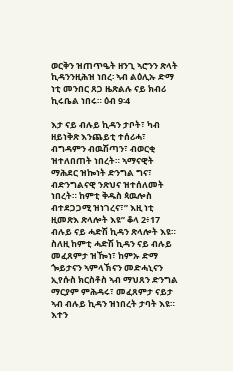ወርቅን ዝጠጥዔት ዘንጊ ኣሮንን ጽላት ኪዳንንዚሕዝ ነበረ፡ ኣብ ልዕሊኡ ድማ ነቲ መንበር ጸጋ ዜጽልሉ ናይ ክብሪ ኪሩቤል ነበሩ። ዕብ 9፡4

እታ ናይ ብሉይ ኪዳን ታቦት፣ ካብ ዘይነቅጽ እንጨይቲ ተሰሪሓ፣ ብግዳምን ብዉሽጣን፣ ብወርቂ ዝተለበጠት ነበረት። ኣማናዊት ማሕደር ዝኰነት ድንግል ግና፣ ብድንግልናዊ ንጽህና ዝተሰለመት ነበረት። ከምቲ ቅዱስ ጳዉሎስ ብተደጋጋሚ ዝነገረና፣” እዚ ነቲ ዚመጽእ ጽላሎት እዩ” ቆላ 2፥17 ብሉይ ናይ ሓድሽ ኪዳን ጽላሎት እዩ። ስለዚ ከምቲ ሓድሽ ኪዳን ናይ ብሉይ መፈጸምታ ዝዀነ፣ ከምኡ ድማ ጐይታናን ኣምላኽናን መድሓኒናን ኢየሱስ ክርስቶስ ኣብ ማህጸን ድንግል ማርያም ምሕዳሩ፣ መፈጸምታ ናይታ ኣብ ብሉይ ኪዳን ዝነበረት ታባት እዩ። እተን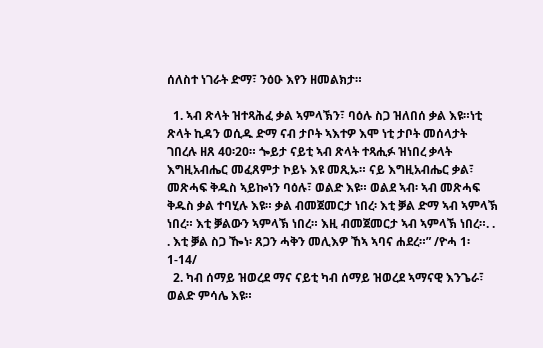ሰለስተ ነገራት ድማ፣ ንዕዑ እየን ዘመልክታ።

  1. ኣብ ጽላት ዝተጻሕፈ ቃል ኣምላኽን፣ ባዕሉ ስጋ ዝለበሰ ቃል እዩ።ነቲ ጽላት ኪዳን ወሲዱ ድማ ናብ ታቦት ኣእተዎ እሞ ነቲ ታቦት መሰላታት ገበረሉ ዘጸ 40፡20። ጐይታ ናይቲ ኣብ ጽላት ተጻሒፉ ዝነበረ ቃላት እግዚአብሔር መፈጸምታ ኮይኑ እዩ መጺኡ። ናይ እግዚአብሔር ቃል፣ መጽሓፍ ቅዱስ ኣይኰነን ባዕሉ፣ ወልድ እዩ። ወልደ ኣብ፡ ኣብ መጽሓፍ ቅዱስ ቃል ተባሂሉ እዩ። ቃል ብመጀመርታ ነበረ፡ እቲ ቓል ድማ ኣብ ኣምላኽ ነበረ። እቲ ቓልውን ኣምላኽ ነበረ። እዚ ብመጀመርታ ኣብ ኣምላኽ ነበረ።. . . እቲ ቓል ስጋ ዀነ፡ ጸጋን ሓቅን መሊእዎ ኸኣ ኣባና ሐደረ።” /ዮሓ 1፡1-14/
  2. ካብ ሰማይ ዝወረደ ማና ናይቲ ካብ ሰማይ ዝወረደ ኣማናዊ እንጌራ፣ ወልድ ምሳሌ እዩ።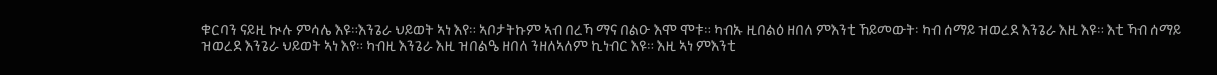ቁርባን ናይዚ ኲሉ ምሳሌ እዩ።እንጌራ ህይወት ኣነ እየ። ኣቦታትኩም ኣብ በረኻ ማና በልዑ እሞ ሞቱ። ካብኡ ዚበልዕ ዘበለ ምእንቲ ኸይመውት፡ ካብ ሰማይ ዝወረደ እንጌራ እዚ እዩ። እቲ ኻብ ሰማይ ዝወረደ እንጌራ ህይወት ኣነ እየ። ካብዚ እንጌራ እዚ ዝበልዔ ዘበለ ንዘለኣለም ኪነብር እዩ። እዚ ኣነ ምእንቲ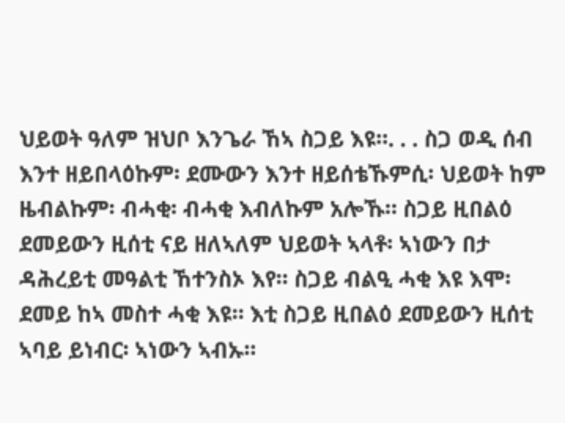ህይወት ዓለም ዝህቦ እንጌራ ኸኣ ስጋይ እዩ።. . . ስጋ ወዲ ሰብ እንተ ዘይበላዕኩም፡ ደሙውን እንተ ዘይሰቴኹምሲ፡ ህይወት ከም ዜብልኩም፡ ብሓቂ፡ ብሓቂ እብለኩም አሎኹ። ስጋይ ዚበልዕ ደመይውን ዚሰቲ ናይ ዘለኣለም ህይወት ኣላቶ፡ ኣነውን በታ ዳሕረይቲ መዓልቲ ኸተንስኦ እየ። ስጋይ ብልዒ ሓቂ እዩ እሞ፡ ደመይ ከኣ መስተ ሓቂ እዩ። እቲ ስጋይ ዚበልዕ ደመይውን ዚሰቲ ኣባይ ይነብር፡ ኣነውን ኣብኡ።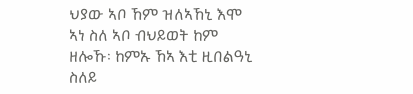ህያው ኣቦ ኸም ዝለኣኸኒ እሞ ኣነ ስለ ኣቦ ብህይወት ከም ዘሎኹ፡ ከምኡ ኸኣ እቲ ዚበልዓኒ ስለይ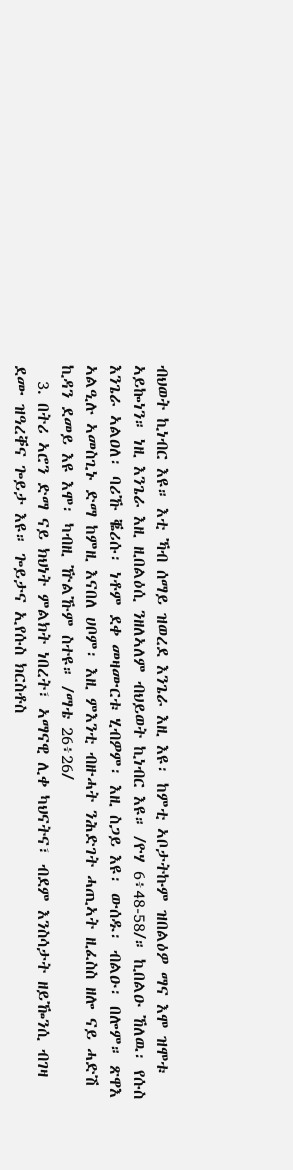ብህወት ኪነብር እዩ። እቲ ኻብ ሰማይ ዝወረደ እንጌራ እዚ እዩ፡ ከምቲ ኣቦታትኩም ዝበልዕዎ ማና እሞ ዝሞቱ ኣይኰነን። ነዚ እንጌራ እዚ ዚበልዕሲ ንዘለኣለም ብህይወት ኪነብር እዩ። /ዮሃ 6፥48-58/። ኪበልዑ ኸለዉ፡ የሱስ እንጌራ ኣልዐለ፡ ባሪኹ ቘሪሱ፡ ነቶም ደቀ መዛሙርቱ ሂብዎም፡ እዚ ስጋይ እዩ፡ ውሰዱ፡ ብልዑ፡ በሎም። ጽዋእ ኣልዒሉ ኣመስጊኑ ድማ ከምዚ እናበለ ሀቦም፡ እዚ ምእንቲ ብዙሓት ንሕድገት ሓጢኣት ዚፈስስ ዘሎ ናይ ሓድሽ ኪዳን ደመይ እዩ እሞ፡ ካብዚ ዅልኹም ስተዩ። /ማቴ 26፥26/
  3. በትሪ ኣሮን ድማ ናይ ክህነት ምልክት ነበረት፣ ኣማናዊ ሊቀ ካህናትና፣ ብደም እንስሳታት ዘይዀንሲ ብገዛ ደሙ ዝዓረቐና ጐይታ እዩ። ጐይታና ኢየሱስ ክርስቶስ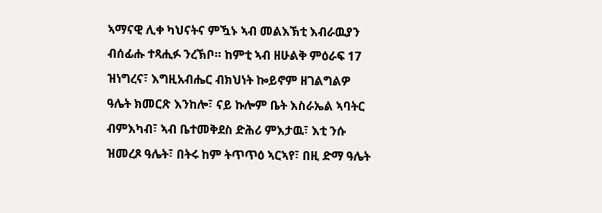ኣማናዊ ሊቀ ካህናትና ምዃኑ ኣብ መልእኽቲ እብራዉያን ብሰፊሑ ተጻሒፉ ንረኽቦ። ከምቲ ኣብ ዘሁልቅ ምዕራፍ 17 ዝነግረና፣ እግዚአብሔር ብክህነት ኰይኖም ዘገልግልዎ ዓሌት ክመርጽ እንከሎ፣ ናይ ኩሎም ቤት እስራኤል ኣባትር ብምእካብ፣ ኣብ ቤተመቅደስ ድሕሪ ምእታዉ፣ እቲ ንሱ ዝመረጾ ዓሌት፣ በትሩ ከም ትጥጥዕ ኣርኣየ፣ በዚ ድማ ዓሌት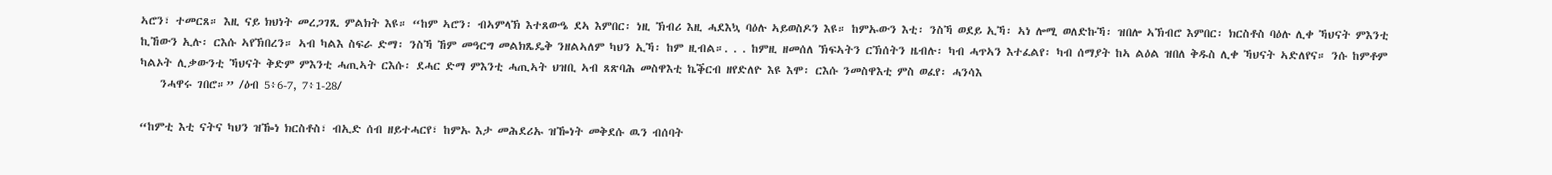ኣሮን፣ ተመርጸ። እዚ ናይ ክህነት መረጋገጺ ምልክት እዩ። “ከም ኣሮን፡ ብኣምላኽ እተጸውዔ ደኣ እምበር፡ ነዚ ኽብሪ እዚ ሓደእኳ ባዕሉ ኣይወስዶን እዩ። ከምኡውን እቲ፡ ንስኻ ወደይ ኢኻ፡ ኣነ ሎሚ ወለድኩኻ፡ ዝበሎ ኣኽብሮ እምበር፡ ክርስቶስ ባዕሉ ሊቀ ኻህናት ምእንቲ ኪኸውን ኢሉ፡ ርእሱ ኣየኽበረን። ኣብ ካልእ ስፍራ ድማ፡ ንስኻ ኸም መዓርግ መልክጼዴቅ ንዘልኣለም ካህን ኢኻ፡ ከም ዚብል።. . . ከምዚ ዘመሰለ ኽፍኣትን ርኽሰትን ዜብሉ፡ ካብ ሓጥኣን እተፈልየ፡ ካብ ሰማያት ከኣ ልዕል ዝበለ ቅዱስ ሊቀ ኻህናት ኣድለየና። ንሱ ከምቶም ካልኦት ሊቃውንቲ ኻህናት ቅድም ምእንቲ ሓጢኣት ርእሱ፡ ደሓር ድማ ምእንቲ ሓጢኣት ህዝቢ ኣብ ጸጽባሕ መስዋእቲ ኬቕርብ ዘየድለዮ እዩ እሞ፡ ርእሱ ንመስዋእቲ ምስ ወፈየ፡ ሓንሳእ
    ንሓዋሩ ገበሮ።” /ዕብ 5፥6-7, 7፥1-28/

“ከምቲ እቲ ናትና ካህን ዝዀነ ክርስቶስ፣ ብኢድ ሰብ ዘይተሓርየ፣ ከምኡ እታ መሕደሪኡ ዝዀነት መቅደሱ ዉን ብሰባት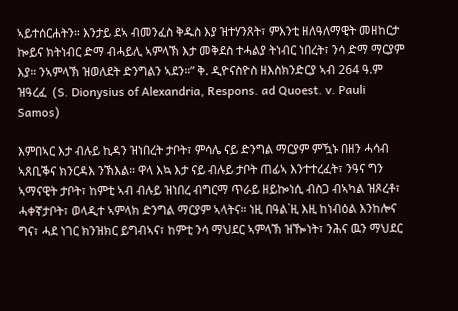ኣይተሰርሐትን። እንታይ ደኣ ብመንፈስ ቅዱስ እያ ዝተሃንጸት፣ ምእንቲ ዘለዓለማዊት መዘከርታ ኰይና ክትነብር ድማ ብሓይሊ ኣምላኽ እታ መቅደስ ተሓልያ ትነብር ነበረት፣ ንሳ ድማ ማርያም እያ። ንኣምላኽ ዝወለደት ድንግልን ኣደን።” ቅ. ዲዮናስዮስ ዘእስክንድርያ ኣብ 264 ዓ.ም ዝዓረፈ  (S. Dionysius of Alexandria, Respons. ad Quoest. v. Pauli Samos)

እምበኣር እታ ብሉይ ኪዳን ዝነበረት ታቦት፣ ምሳሌ ናይ ድንግል ማርያም ምዃኑ በዘን ሓሳብ ኣጸቢቕና ክንርዳእ ንኽእል። ዋላ እኳ እታ ናይ ብሉይ ታቦት ጠፊኣ እንተተረፈት፣ ንዓና ግን ኣማናዊት ታቦት፣ ከምቲ ኣብ ብሉይ ዝነበረ ብግርማ ጥራይ ዘይኰነሲ ብስጋ ብኣካል ዝጾረቶ፣ ሓቀኛታቦት፣ ወላዲተ ኣምላክ ድንግል ማርያም ኣላትና። ነዚ በዓል`ዚ እዚ ከነብዕል እንከሎና ግና፣ ሓደ ነገር ክንዝክር ይግብኣና፣ ከምቲ ንሳ ማህደር ኣምላኽ ዝዀነት፣ ንሕና ዉን ማህደር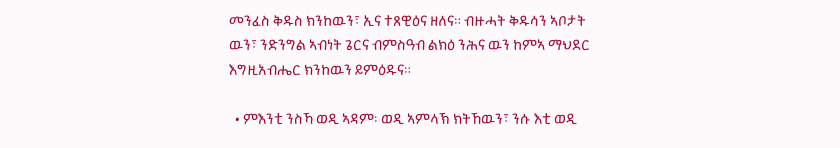መንፈስ ቅዱስ ክንከዉን፣ ኢና ተጸዊዕና ዘለና። ብዙሓት ቅዱሳን ኣቦታት ዉን፣ ንድንግል ኣብነት ጌርና ብምስዓብ ልክዕ ንሕና ዉን ከምኣ ማህደር እግዚአብሔር ክንከዉን ይምዕዱና።

  • ምእንቲ ንስኻ ወዲ ኣዳም፡ ወዲ ኣምላኽ ክትኸዉን፣ ንሱ እቲ ወዲ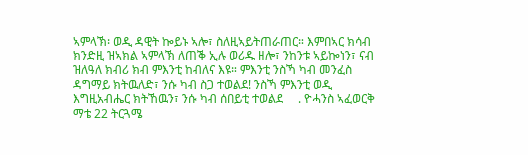ኣምላኽ፡ ወዲ ዳዊት ኰይኑ ኣሎ፣ ስለዚኣይትጠራጠር። እምበኣር ክሳብ ክንድዚ ዝኣክል ኣምላኽ ለጠቕ ኢሉ ወሪዱ ዘሎ፣ ንከንቱ ኣይኰነን፣ ናብ ዝለዓለ ክብሪ ክብ ምእንቲ ከብለና እዩ። ምእንቲ ንስኻ ካብ መንፈስ ዳግማይ ክትዉለድ፣ ንሱ ካብ ስጋ ተወልደ! ንስኻ ምእንቲ ወዲ እግዚአብሔር ክትኸዉን፣ ንሱ ካብ ሰበይቲ ተወልደ     . ዮሓንስ ኣፈወርቅ ማቴ 22 ትርጓሜ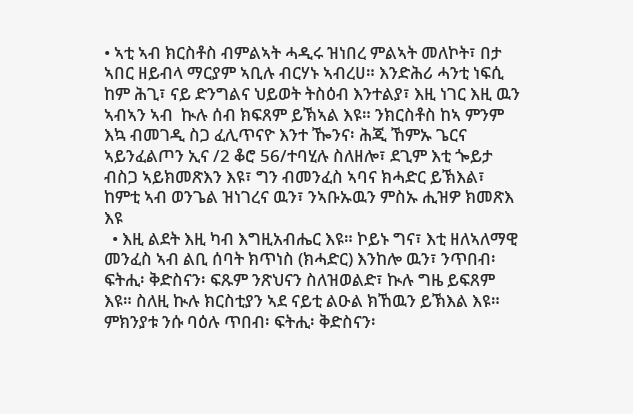• ኣቲ ኣብ ክርስቶስ ብምልኣት ሓዲሩ ዝነበረ ምልኣት መለኮት፣ በታ ኣበር ዘይብላ ማርያም ኣቢሉ ብርሃኑ ኣብረሀ። እንድሕሪ ሓንቲ ነፍሲ ከም ሕጊ፣ ናይ ድንግልና ህይወት ትስዕብ እንተልያ፣ እዚ ነገር እዚ ዉን ኣብኣን ኣብ  ኲሉ ሰብ ክፍጸም ይኽኣል እዩ። ንክርስቶስ ከኣ ምንም እኳ ብመገዲ ስጋ ፈሊጥናዮ እንተ ዀንና፡ ሕጂ ኸምኡ ጌርና ኣይንፈልጦን ኢና /2 ቆሮ 56/ተባሂሉ ስለዘሎ፣ ደጊም እቲ ጐይታ ብስጋ ኣይክመጽእን እዩ፣ ግን ብመንፈስ ኣባና ክሓድር ይኽእል፣ ከምቲ ኣብ ወንጌል ዝነገረና ዉን፣ ንኣቡኡዉን ምስኡ ሒዝዎ ክመጽእ እዩ
  • እዚ ልደት እዚ ካብ እግዚአብሔር እዩ። ኮይኑ ግና፣ እቲ ዘለኣለማዊ መንፈስ ኣብ ልቢ ሰባት ክጥነስ (ክሓድር) እንከሎ ዉን፣ ንጥበብ፡ ፍትሒ፡ ቅድስናን፡ ፍጹም ንጽህናን ስለዝወልድ፣ ኲሉ ግዜ ይፍጸም እዩ። ስለዚ ኲሉ ክርስቲያን ኣደ ናይቲ ልዑል ክኸዉን ይኽእል እዩ። ምክንያቱ ንሱ ባዕሉ ጥበብ፡ ፍትሒ፡ ቅድስናን፡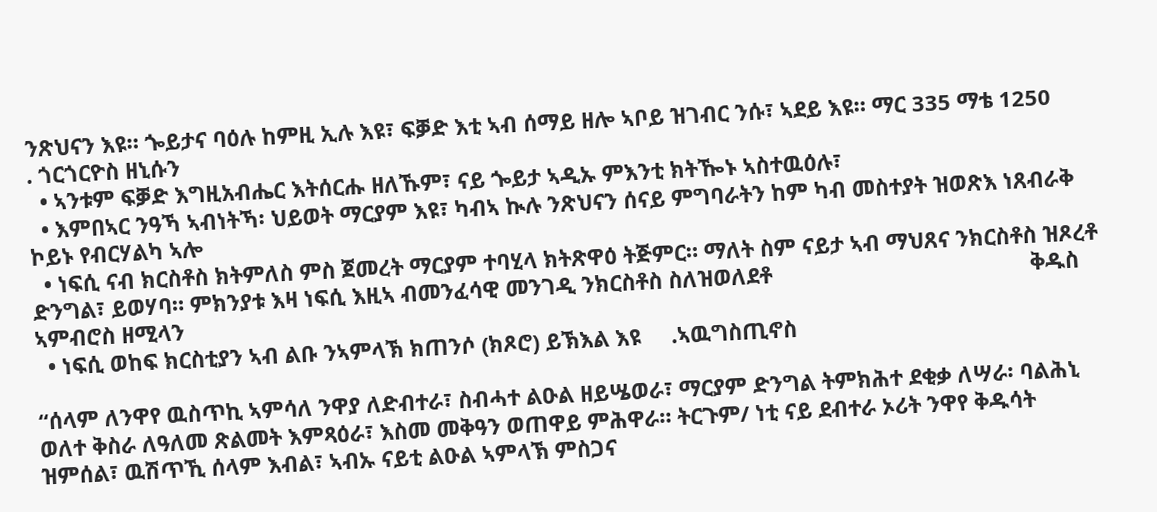ንጽህናን እዩ። ጐይታና ባዕሉ ከምዚ ኢሉ እዩ፣ ፍቓድ እቲ ኣብ ሰማይ ዘሎ ኣቦይ ዝገብር ንሱ፣ ኣደይ እዩ። ማር 335 ማቴ 1250                                                                                                                         . ጎርጎርዮስ ዘኒሱን
  • ኣንቱም ፍቓድ እግዚአብሔር እትሰርሑ ዘለኹም፣ ናይ ጐይታ ኣዲኡ ምእንቲ ክትዀኑ ኣስተዉዕሉ፣
  • እምበኣር ንዓኻ ኣብነትኻ፡ ህይወት ማርያም እዩ፣ ካብኣ ኲሉ ንጽህናን ሰናይ ምግባራትን ከም ካብ መስተያት ዝወጽእ ነጸብራቅ ኮይኑ የብርሃልካ ኣሎ
  • ነፍሲ ናብ ክርስቶስ ክትምለስ ምስ ጀመረት ማርያም ተባሂላ ክትጽዋዕ ትጅምር። ማለት ስም ናይታ ኣብ ማህጸና ንክርስቶስ ዝጾረቶ ድንግል፣ ይወሃባ። ምክንያቱ እዛ ነፍሲ እዚኣ ብመንፈሳዊ መንገዲ ንክርስቶስ ስለዝወለደቶ                                           ቅዱስ ኣምብሮስ ዘሚላን
  • ነፍሲ ወከፍ ክርስቲያን ኣብ ልቡ ንኣምላኽ ክጠንሶ (ክጾሮ) ይኽእል እዩ     .ኣዉግስጢኖስ

“ሰላም ለንዋየ ዉስጥኪ ኣምሳለ ንዋያ ለድብተራ፣ ስብሓተ ልዑል ዘይሤወራ፣ ማርያም ድንግል ትምክሕተ ደቂቃ ለሣራ፡ ባልሕኒ ወለተ ቅስራ ለዓለመ ጽልመት እምጻዕራ፣ እስመ መቅዓን ወጠዋይ ምሕዋራ። ትርጉም/ ነቲ ናይ ደብተራ ኦሪት ንዋየ ቅዱሳት ዝምሰል፣ ዉሽጥኺ ሰላም እብል፣ ኣብኡ ናይቲ ልዑል ኣምላኽ ምስጋና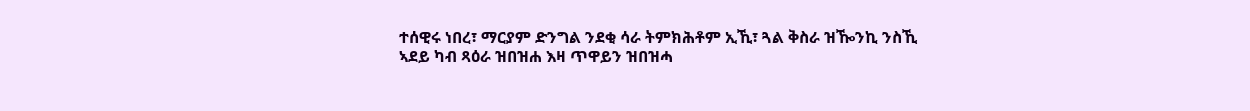ተሰዊሩ ነበረ፣ ማርያም ድንግል ንደቂ ሳራ ትምክሕቶም ኢኺ፣ ጓል ቅስራ ዝዀንኪ ንስኺ ኣደይ ካብ ጻዕራ ዝበዝሐ እዛ ጥዋይን ዝበዝሓ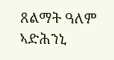ጸልማት ዓለም ኣድሕንኒ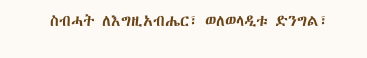ስብሓት ለእግዚአብሔር፣ ወለወላዲቱ ድንግል፣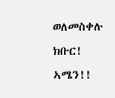ወለመስቀሉ ክቡር! ኣሜን!!